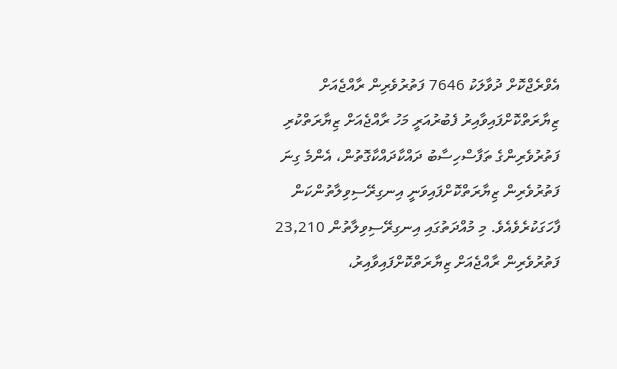އެވްރެޖްކޮށް ދުވާލަކު 7646 ފަތުރުވެރިން ރާއްޖެއަށް ޒިޔާރަތްކޮށްފައިވާއިރު ފެބުރުއަރީ މަހު ރާއްޖެއަށް ޒިޔާރަތްކުރި ފަތުރުވެރިންގެ ތަފާސްހިސާބު ދައްކާދައްކާގޮތުން، އެންމެ ގިނަ ފަތުރުވެރިން ޒިޔާރަތްކޮށްފައިވަނީ އިނގިރޭސިވިލާތުންކަން ފާހަގަކުރެވެއެވެ. މި މުއްދަތުގައި އިނގިރޭސިވިލާތުން 23,210 ފަތުރުވެރިން ރާއްޖެއަށް ޒިޔާރަތްކޮށްފައިވާއިރު،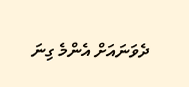ދެވަނައަށް އެންމެ ގިނަ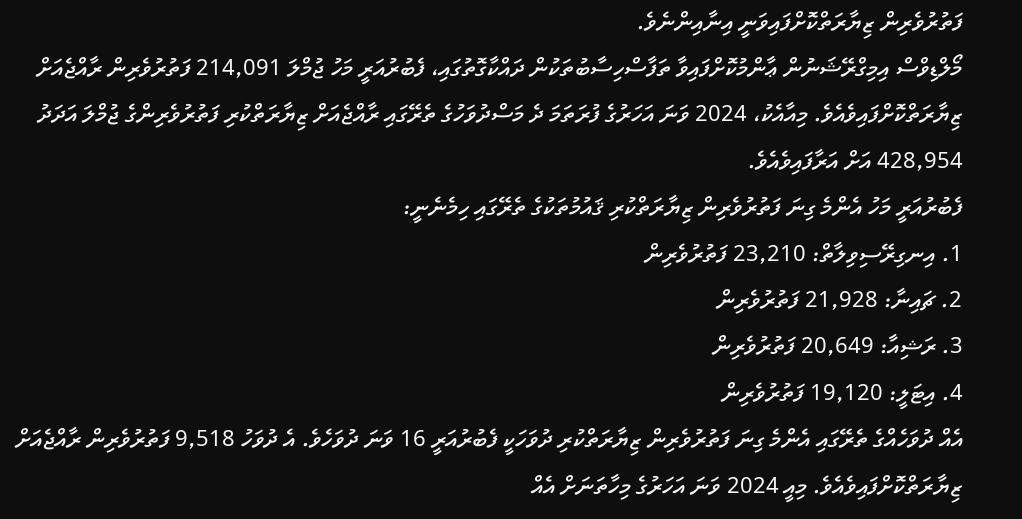ފަތުރުވެރިން ޒިޔާރަތްކޮށްފައިވަނީ އިނާއިންނެވެ.
މޯލްޑިވްސް އިމިގްރޭޝަނުން ޢާންމުކޮށްފައިވާ ތަފާސްހިސާބުތަކުން ދައްކާގޮތުގައި، ފެބުރުއަރީ މަހު ޖުމްލަ 214,091 ފަތުރުވެރިން ރާއްޖެއަށް ޒިޔާރަތްކޮށްފައިވެއެވެ. މިއާއެކު، 2024 ވަނަ އަހަރުގެ ފުރަތަމަ ދެ މަސްދުވަހުގެ ތެރޭގައި ރާއްޖެއަށް ޒިޔާރަތްކުރި ފަތުރުވެރިންގެ ޖުމްލަ އަދަދު 428,954 އަށް އަރާފައިވެއެވެ.
ފެބުރުއަރީ މަހު އެންމެ ގިނަ ފަތުރުވެރިން ޒިޔާރަތްކުރި ޤައުމުތަކުގެ ތެރޭގައި ހިމެނެނީ:
1. އިނގިރޭސިވިލާތް: 23,210 ފަތުރުވެރިން
2. ޗައިނާ: 21,928 ފަތުރުވެރިން
3. ރަޝިއާ: 20,649 ފަތުރުވެރިން
4. އިޓަލީ: 19,120 ފަތުރުވެރިން
އެއް ދުވަހެއްގެ ތެރޭގައި އެންމެ ގިނަ ފަތުރުވެރިން ޒިޔާރަތްކުރި ދުވަހަކީ ފެބުރުއަރީ 16 ވަނަ ދުވަހެވެ. އެ ދުވަހު 9,518 ފަތުރުވެރިން ރާއްޖެއަށް ޒިޔާރަތްކޮށްފައިވެއެވެ. މިއީ 2024 ވަނަ އަހަރުގެ މިހާތަނަށް އެއް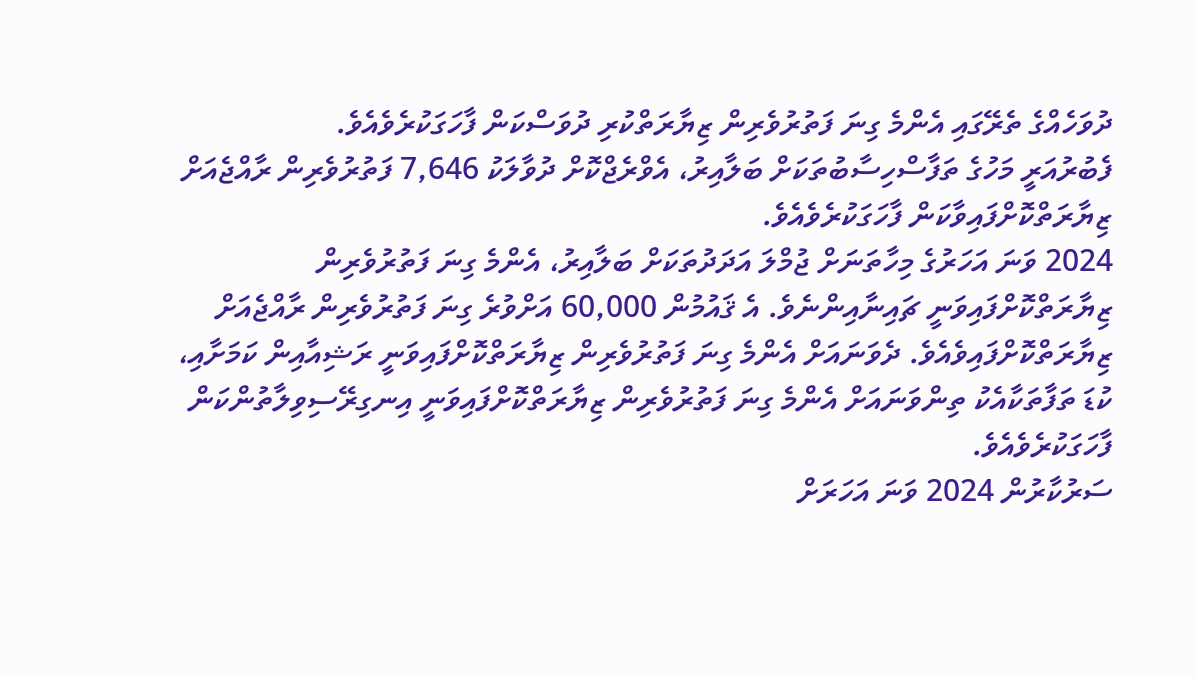ދުވަހެއްގެ ތެރޭގައި އެންމެ ގިނަ ފަތުރުވެރިން ޒިޔާރަތްކުރި ދުވަސްކަން ފާހަގަކުރެވެއެވެ.
ފެބުރުއަރީ މަހުގެ ތަފާސްހިސާބުތަކަށް ބަލާއިރު، އެވްރެޖްކޮށް ދުވާލަކު 7,646 ފަތުރުވެރިން ރާއްޖެއަށް ޒިޔާރަތްކޮށްފައިވާކަން ފާހަގަކުރެވެއެވެ.
2024 ވަނަ އަހަރުގެ މިހާތަނަށް ޖުމްލަ އަދަދުތަކަށް ބަލާއިރު، އެންމެ ގިނަ ފަތުރުވެރިން ޒިޔާރަތްކޮށްފައިވަނީ ޗައިނާއިންނެވެ. އެ ޤައުމުން 60,000 އަށްވުރެ ގިނަ ފަތުރުވެރިން ރާއްޖެއަށް ޒިޔާރަތްކޮށްފައިވެއެވެ. ދެވަނައަށް އެންމެ ގިނަ ފަތުރުވެރިން ޒިޔާރަތްކޮށްފައިވަނީ ރަޝިއާއިން ކަމަށާއި، ކުޑަ ތަފާތަކާއެކު ތިންވަނައަށް އެންމެ ގިނަ ފަތުރުވެރިން ޒިޔާރަތްކޮށްފައިވަނީ އިނގިރޭސިވިލާތުންކަން ފާހަގަކުރެވެއެވެ.
ސަރުކާރުން 2024 ވަނަ އަހަރަށް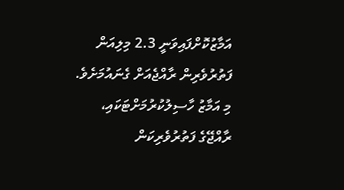އަމާޒުކޮށްފައިވަނީ 2.3 މިލިއަން ފަތުރުވެރިން ރާއްޖެއަށް ގެނައުމަށެވެ. މި އަމާޒު ހާސިލުކުރުމަށްޓަކައި، ރާއްޖޭގެ ފަތުރުވެރިކަން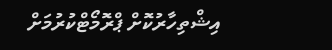އިޝްތިހާރުކޮށް ޕްރޮމޯޓްކުރުމަށް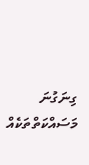ގިނަގުނަ މަސައްކަތްތަކެއް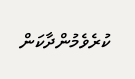ކުރެވެމުންދާކަން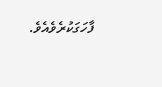ފާހަގަކުރެވެއެވެ.